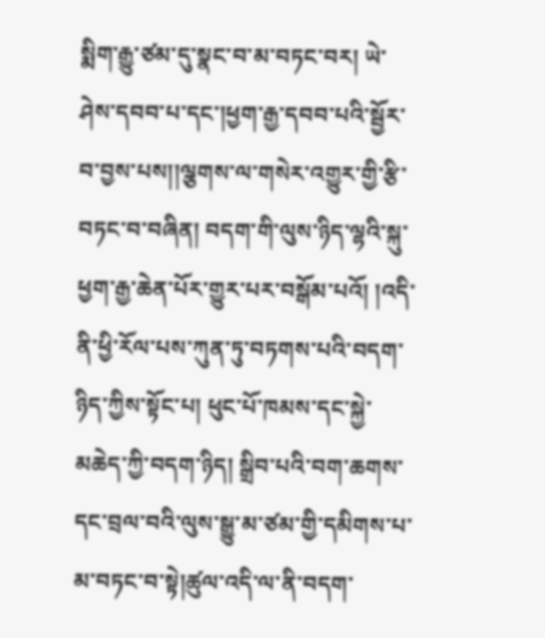སྨིག་རྒྱུ་ཙམ་དུ་སྣང་བ་མ་བཏང་བར། ཡེ་ཤེས་དབབ་པ་དང་།ཕྱག་རྒྱ་དབབ་པའི་སྦྱོར་བ་བྱས་པས།།ལྕགས་ལ་གསེར་འགྱུར་གྱི་རྩི་བཏང་བ་བཞིན། བདག་གི་ལུས་ཉིད་ལྷའི་སྐུ་ཕྱག་རྒྱ་ཆེན་པོར་གྱུར་པར་བསྒོམ་པའོ། །འདི་ནི་ཕྱི་རོལ་པས་ཀུན་ཏུ་བཏགས་པའི་བདག་ཉིད་ཀྱིས་སྟོང་པ། ཕུང་པོ་ཁམས་དང་སྐྱེ་མཆེད་ཀྱི་བདག་ཉིད། སྒྲིབ་པའི་བག་ཆགས་དང་བྲལ་བའི་ལུས་སྒྱུ་མ་ཙམ་གྱི་དམིགས་པ་མ་བཏང་བ་སྟེ།ཚུལ་འདི་ལ་ནི་བདག་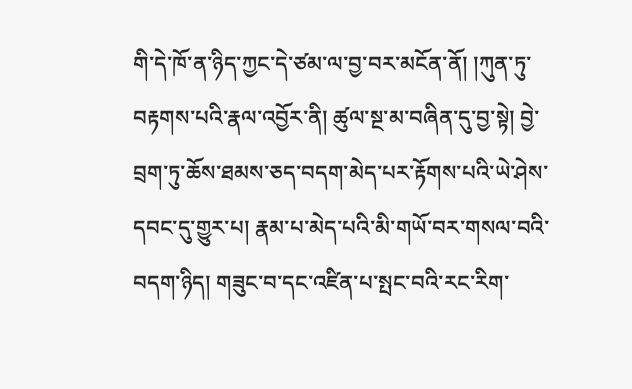གི་དེ་ཁོ་ན་ཉིད་ཀྱང་དེ་ཙམ་ལ་བྱ་བར་མངོན་ནོ། །ཀུན་ཏུ་བརྟགས་པའི་རྣལ་འབྱོར་ནི། ཚུལ་སྔ་མ་བཞིན་དུ་བྱ་སྟེ། བྱེ་བྲག་ཏུ་ཆོས་ཐམས་ཅད་བདག་མེད་པར་རྟོགས་པའི་ཡེ་ཤེས་དབང་དུ་གྱུར་པ། རྣམ་པ་མེད་པའི་མི་གཡོ་བར་གསལ་བའི་བདག་ཉིད། གཟུང་བ་དང་འཛིན་པ་སྤང་བའི་རང་རིག་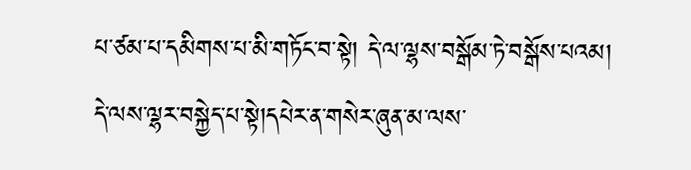པ་ཙམ་པ་དམིགས་པ་མི་གཏོང་བ་སྟེ། དེ་ལ་ལྷས་བསྒོམ་ཏེ་བསྒོས་པའམ། དེ་ལས་ལྷར་བསྐྱེད་པ་སྟེ།དཔེར་ན་གསེར་ཞུན་མ་ལས་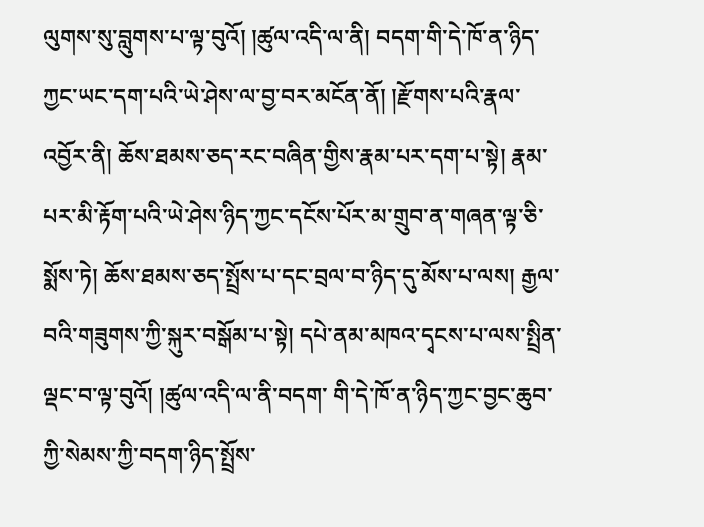ལུགས་སུ་བླུགས་པ་ལྟ་བུའོ། །ཚུལ་འདི་ལ་ནི། བདག་གི་དེ་ཁོ་ན་ཉིད་ཀྱང་ཡང་དག་པའི་ཡེ་ཤེས་ལ་བྱ་བར་མངོན་ནོ། །རྫོགས་པའི་རྣལ་འབྱོར་ནི། ཆོས་ཐམས་ཅད་རང་བཞིན་གྱིས་རྣམ་པར་དག་པ་སྟེ། རྣམ་པར་མི་རྟོག་པའི་ཡེ་ཤེས་ཉིད་ཀྱང་དངོས་པོར་མ་གྲུབ་ན་གཞན་ལྟ་ཅི་སྨོས་ཏེ། ཆོས་ཐམས་ཅད་སྤྲོས་པ་དང་བྲལ་བ་ཉིད་དུ་མོས་པ་ལས། རྒྱལ་བའི་གཟུགས་ཀྱི་སྐུར་བསྒོམ་པ་སྟེ། དཔེ་ནམ་མཁའ་དྭངས་པ་ལས་སྤྲིན་ལྡང་བ་ལྟ་བུའོ། །ཚུལ་འདི་ལ་ནི་བདག་ གི་དེ་ཁོ་ན་ཉིད་ཀྱང་བྱང་ཆུབ་ཀྱི་སེམས་ཀྱི་བདག་ཉིད་སྤྲོས་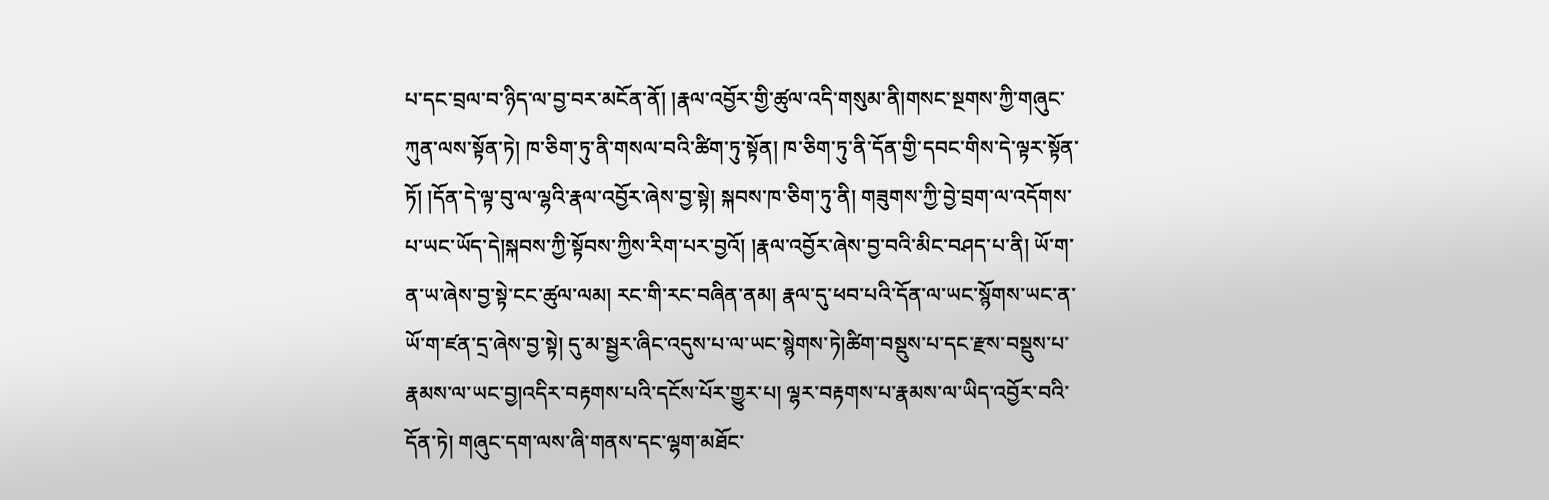པ་དང་བྲལ་བ་ཉིད་ལ་བྱ་བར་མངོན་ནོ། །རྣལ་འབྱོར་གྱི་ཚུལ་འདི་གསུམ་ནི།གསང་སྔགས་ཀྱི་གཞུང་ཀུན་ལས་སྟོན་ཏེ། ཁ་ཅིག་ཏུ་ནི་གསལ་བའི་ཚིག་ཏུ་སྟོན། ཁ་ཅིག་ཏུ་ནི་དོན་གྱི་དབང་གིས་དེ་ལྟར་སྟོན་ཏོ། །དོན་དེ་ལྟ་བུ་ལ་ལྷའི་རྣལ་འབྱོར་ཞེས་བྱ་སྟེ། སྐབས་ཁ་ཅིག་ཏུ་ནི། གཟུགས་ཀྱི་བྱེ་བྲག་ལ་འདོགས་པ་ཡང་ཡོད་དེ།སྐབས་ཀྱི་སྟོབས་ཀྱིས་རིག་པར་བྱའོ། །རྣལ་འབྱོར་ཞེས་བྱ་བའི་མིང་བཤད་པ་ནི། ཡོ་ག་ན་ཡ་ཞེས་བྱ་སྟེ་ངང་ཚུལ་ལམ། རང་གི་རང་བཞིན་ནམ། རྣལ་དུ་ཕབ་པའི་དོན་ལ་ཡང་སྙོགས་ཡང་ན་ཡོ་ག་ཛན་དྲ་ཞེས་བྱ་སྟེ། དུ་མ་སྦྱར་ཞིང་འདུས་པ་ལ་ཡང་སྙེགས་ཏེ།ཚིག་བསྡུས་པ་དང་རྫས་བསྡུས་པ་རྣམས་ལ་ཡང་བྱ།འདིར་བརྟགས་པའི་དངོས་པོར་གྱུར་པ། ལྷར་བརྟགས་པ་རྣམས་ལ་ཡིད་འབྱོར་བའི་དོན་ཏེ། གཞུང་དག་ལས་ཞི་གནས་དང་ལྷག་མཐོང་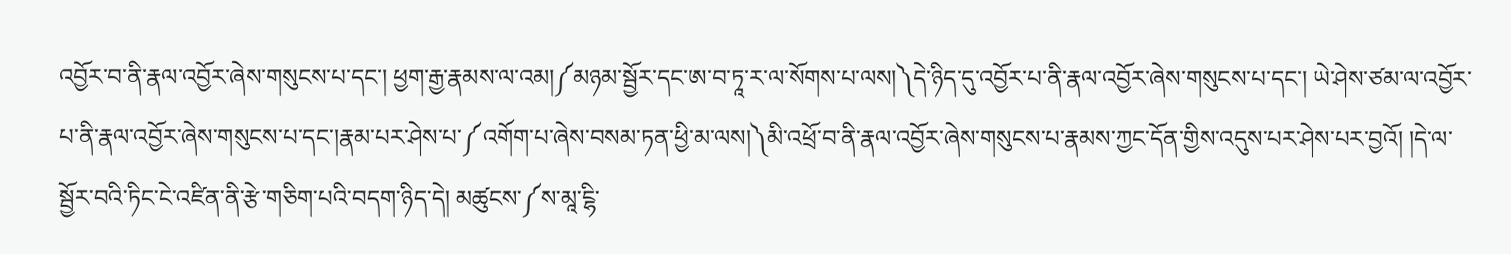འབྱོར་བ་ནི་རྣལ་འབྱོར་ཞེས་གསུངས་པ་དང་། ཕྱག་རྒྱ་རྣམས་ལ་འམ།༼མཉམ་སྦྱོར་དང་ཨ་བ་ཏཱ་ར་ལ་སོགས་པ་ལས།༽དེ་ཉིད་དུ་འབྱོར་པ་ནི་རྣལ་འབྱོར་ཞེས་གསུངས་པ་དང་། ཡེ་ཤེས་ཙམ་ལ་འབྱོར་པ་ནི་རྣལ་འབྱོར་ཞེས་གསུངས་པ་དང་།རྣམ་པར་ཤེས་པ་༼འགོག་པ་ཞེས་བསམ་ཏན་ཕྱི་མ་ལས།༽མི་འཕྲོ་བ་ནི་རྣལ་འབྱོར་ཞེས་གསུངས་པ་རྣམས་ཀྱང་དོན་གྱིས་འདུས་པར་ཤེས་པར་བྱའོ། །དེ་ལ་སྦྱོར་བའི་ཏིང་ངེ་འཛིན་ནི་རྩེ་གཅིག་པའི་བདག་ཉིད་དེ། མཚུངས་༼ས་མཱ་ངྷི་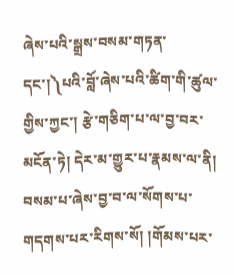ཞེས་པའི་སྒྲས་བསམ་གཏན་དང་།༽པའི་བློ་ཞེས་པའི་ཚིག་གི་ཚུལ་གྱིས་ཀྱང་། རྩེ་གཅིག་པ་ལ་བྱ་བར་མངོན་ཏེ། དེར་མ་གྱུར་པ་རྣམས་ལ་ནི། བསམ་པ་ཞེས་བྱ་བ་ལ་སོགས་པ་གདགས་པར་རིགས་སོ། །གོམས་པར་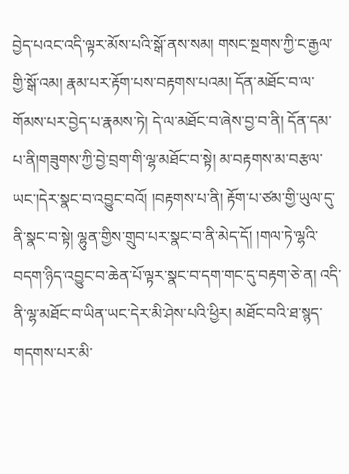བྱེད་པའང་འདི་ལྟར་མོས་པའི་སྒོ་ནས་སམ། གསང་སྔགས་ཀྱི་ང་རྒྱལ་གྱི་སྒོ་འམ། རྣམ་པར་རྟོག་པས་བརྟགས་པའམ། དོན་མཐོང་བ་ལ་གོམས་པར་བྱེད་པ་རྣམས་ཏེ། དེ་ལ་མཐོང་བ་ཞེས་བྱ་བ་ནི། དོན་དམ་པ་ནི།གཟུགས་ཀྱི་བྱེ་བྲག་གི་ལྷ་མཐོང་བ་སྟེ། མ་བརྟགས་མ་བརྩལ་ཡང་།དེར་སྣང་བ་འབྱུང་བའོ། །བརྟགས་པ་ནི། རྟོག་པ་ཙམ་གྱི་ཡུལ་དུ་ནི་སྣང་བ་སྟེ། ལྷུན་གྱིས་གྲུབ་པར་སྣང་བ་ནི་མེད་དོ། །གལ་ཏེ་ལྷའི་བདག་ཉིད་འབྱུང་བ་ཆེན་པོ་ལྟར་སྣང་བ་དག་གང་དུ་བརྟག་ཅེ་ན། འདི་ནི་ལྷ་མཐོང་བ་ཡིན་ཡང་དེར་མི་ཤེས་པའི་ཕྱིར། མཐོང་བའི་ཐ་སྙད་གདགས་པར་མི་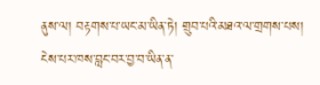ནུས་ལ། བརྟགས་པ་ཡང་མ་ཡིན་ཏེ། གྲུབ་པའི་མཐའ་ལ་གྲགས་པས། ངེས་པར་ཁས་བླང་བར་བྱ་བ་ཡིན་ན་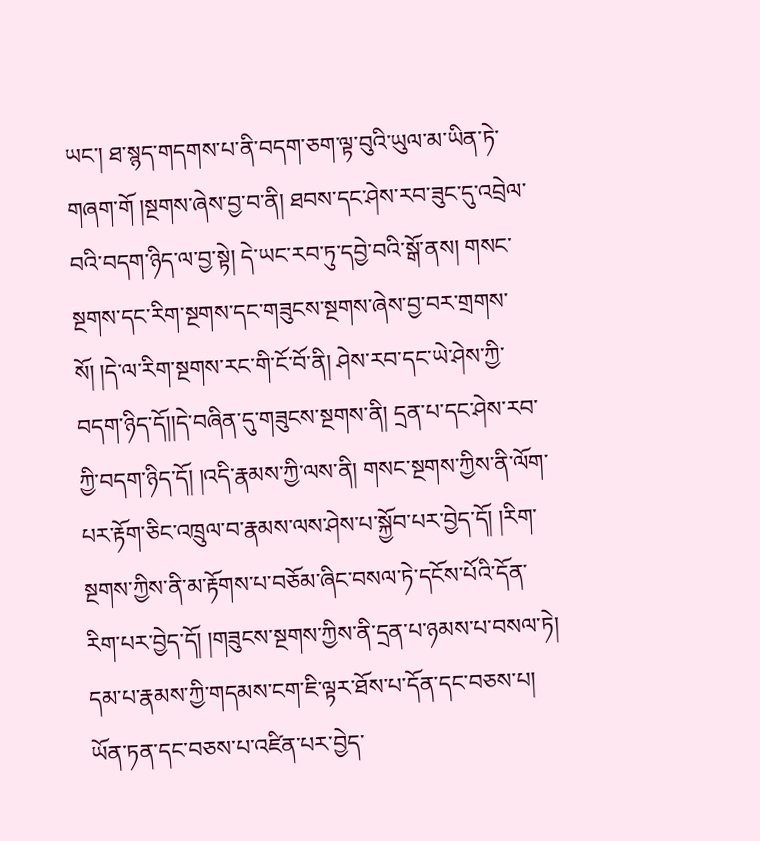ཡང་། ཐ་སྙད་གདགས་པ་ནི་བདག་ཅག་ལྟ་བུའི་ཡུལ་མ་ཡིན་ཏེ་གཞག་གོ །སྔགས་ཞེས་བྱ་བ་ནི། ཐབས་དང་ཤེས་རབ་ཟུང་དུ་འབྲེལ་བའི་བདག་ཉིད་ལ་བྱ་སྟེ། དེ་ཡང་རབ་ཏུ་དབྱེ་བའི་སྒོ་ནས། གསང་སྔགས་དང་རིག་སྔགས་དང་གཟུངས་སྔགས་ཞེས་བྱ་བར་གྲགས་སོ། །དེ་ལ་རིག་སྔགས་རང་གི་ངོ་བོ་ནི། ཤེས་རབ་དང་ཡེ་ཤེས་ཀྱི་བདག་ཉིད་དོ།།དེ་བཞིན་དུ་གཟུངས་སྔགས་ནི། དྲན་པ་དང་ཤེས་རབ་ཀྱི་བདག་ཉིད་དོ། །འདི་རྣམས་ཀྱི་ལས་ནི། གསང་སྔགས་ཀྱིས་ནི་ལོག་པར་རྟོག་ཅིང་འཁྲུལ་བ་རྣམས་ལས་ཤེས་པ་སྐྱོབ་པར་བྱེད་དོ། །རིག་སྔགས་ཀྱིས་ནི་མ་རྟོགས་པ་བཅོམ་ཞིང་བསལ་ཏེ་དངོས་པོའི་དོན་རིག་པར་བྱེད་དོ། །གཟུངས་སྔགས་ཀྱིས་ནི་དྲན་པ་ཉམས་པ་བསལ་ཏེ། དམ་པ་རྣམས་ཀྱི་གདམས་ངག་ཇི་ལྟར་ཐོས་པ་དོན་དང་བཅས་པ། ཡོན་ཏན་དང་བཅས་པ་འཛིན་པར་བྱེད་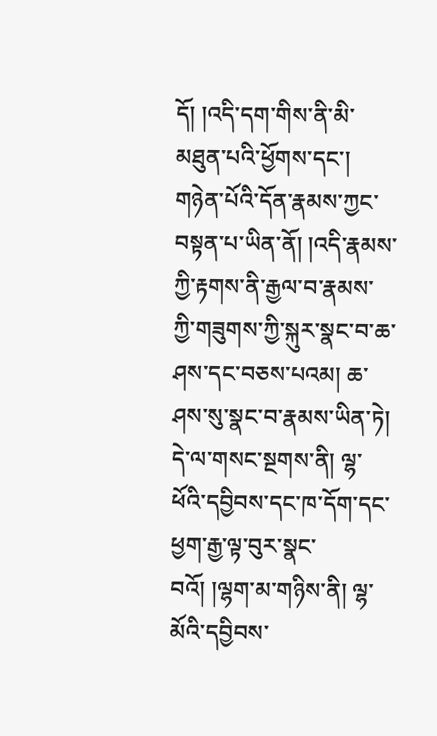དོ། །འདི་དག་གིས་ནི་མི་མཐུན་པའི་ཕྱོགས་དང་། གཉེན་པོའི་དོན་རྣམས་ཀྱང་བསྟན་པ་ཡིན་ནོ། །འདི་རྣམས་ཀྱི་རྟགས་ནི་རྒྱལ་བ་རྣམས་ཀྱི་གཟུགས་ཀྱི་སྐུར་སྣང་བ་ཆ་ཤས་དང་བཅས་པའམ། ཆ་ཤས་སུ་སྣང་བ་རྣམས་ཡིན་ཏེ། དེ་ལ་གསང་སྔགས་ནི། ལྷ་ཕོའི་དབྱིབས་དང་ཁ་དོག་དང་ཕྱག་རྒྱ་ལྟ་བུར་སྣང་བའོ། །ལྷག་མ་གཉིས་ནི། ལྷ་མོའི་དབྱིབས་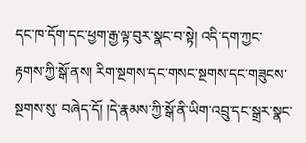དང་ཁ་དོག་དང་ཕྱག་རྒྱ་ལྟ་བུར་སྣང་བ་སྟེ། འདི་དག་ཀྱང་ རྟགས་ཀྱི་སྒོ་ནས། རིག་སྔགས་དང་གསང་སྔགས་དང་གཟུངས་སྔགས་སུ་ བཞེད་དོ། །དེ་རྣམས་ཀྱི་སྒོ་ནི་ཡིག་འབྲུ་དང་སྒྲར་སྣང་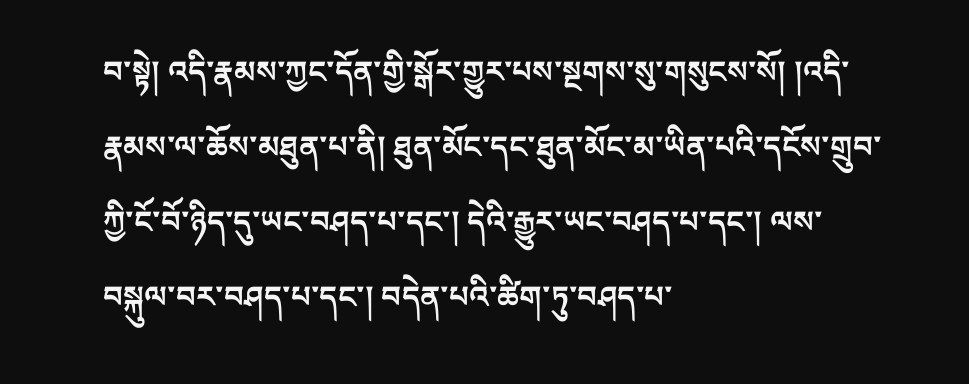བ་སྟེ། འདི་རྣམས་ཀྱང་དོན་གྱི་སྒོར་གྱུར་པས་སྔགས་སུ་གསུངས་སོ། །འདི་རྣམས་ལ་ཆོས་མཐུན་པ་ནི། ཐུན་མོང་དང་ཐུན་མོང་མ་ཡིན་པའི་དངོས་གྲུབ་ཀྱི་ངོ་བོ་ཉིད་དུ་ཡང་བཤད་པ་དང་། དེའི་རྒྱུར་ཡང་བཤད་པ་དང་། ལས་བསྐུལ་བར་བཤད་པ་དང་། བདེན་པའི་ཚིག་ཏུ་བཤད་པ་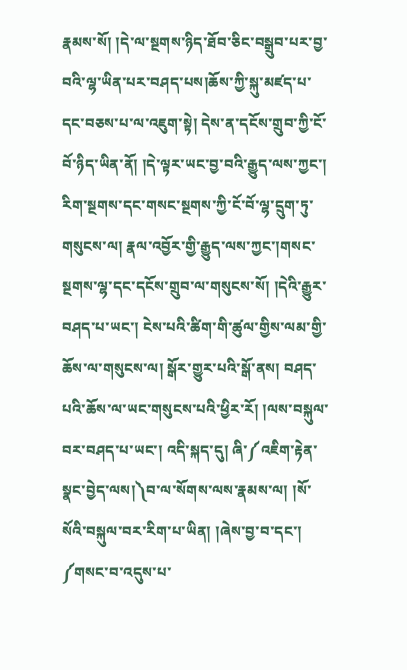རྣམས་སོ། །དེ་ལ་སྔགས་ཉིད་ཐོབ་ཅིང་བསྒྲུབ་པར་བྱ་བའི་ལྷ་ཡིན་པར་བཤད་པས།ཆོས་ཀྱི་སྐུ་མཛད་པ་དང་བཅས་པ་ལ་འཇུག་སྟེ། དེས་ན་དངོས་གྲུབ་ཀྱི་ངོ་བོ་ཉིད་ཡིན་ནོ། །དེ་ལྟར་ཡང་བྱ་བའི་རྒྱུད་ལས་ཀྱང་། རིག་སྔགས་དང་གསང་སྔགས་ཀྱི་ངོ་བོ་ལྷ་དྲུག་ཏུ་གསུངས་ལ། རྣལ་འབྱོར་གྱི་རྒྱུད་ལས་ཀྱང་།གསང་སྔགས་ལྷ་དང་དངོས་གྲུབ་ལ་གསུངས་སོ། །དེའི་རྒྱུར་ བཤད་པ་ཡང་། ངེས་པའི་ཚིག་གི་ཚུལ་གྱིས་ལམ་གྱི་ཆོས་ལ་གསུངས་ལ། སྒོར་གྱུར་པའི་སྒོ་ནས། བཤད་པའི་ཆོས་ལ་ཡང་གསུངས་པའི་ཕྱིར་རོ། །ལས་བསྐུལ་བར་བཤད་པ་ཡང་། འདི་སྐད་དུ། ཞི་༼འཇིག་རྟེན་སྣང་བྱེད་ལས།༽བ་ལ་སོགས་ལས་རྣམས་ལ། །སོ་སོའི་བསྐུལ་བར་རིག་པ་ཡིན། །ཞེས་བྱ་བ་དང་། ༼གསང་བ་འདུས་པ་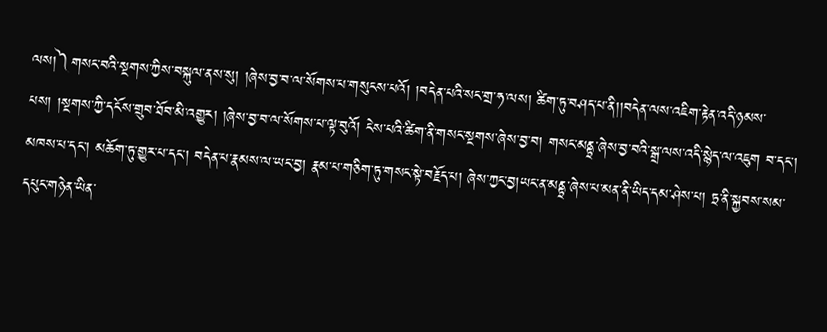ལས།༽གསང་བའི་སྔགས་ཀྱིས་བསྐུལ་ནས་སུ། །ཞེས་བྱ་བ་ལ་སོགས་པ་གསུངས་པའོ། །བདེན་པའི་སང་གྲ་ཧ་ལས། ཚིག་ཏུ་བཤད་པ་ནི།།བདེན་ལས་འཇིག་རྟེན་འདི་ཉམས་པས། །སྔགས་ཀྱི་དངོས་གྲུབ་ཐོབ་མི་འགྱུར། །ཞེས་བྱ་བ་ལ་སོགས་པ་ལྟ་བུའོ། ངེས་པའི་ཚིག་ནི་གསང་སྔགས་ཞེས་བྱ་བ། གསང་མནྟྲ་ཞེས་བྱ་བའི་སྒྲ་ལས་འདི་སྙེད་ལ་འཇུག བ་དང་། མཁས་པ་དང་། མཆོག་ཏུ་གྱུར་པ་དང་། བདེན་པ་རྣམས་ལ་ཡང་བྱ། རྣམ་པ་གཅིག་ཏུ་གསང་སྟེ་བརྗོད་པ། ཞེས་ཀྱང་བྱ།ཡང་ན་མནྟྲ་ཞེས་པ་མན་ནི་ཡིད་དམ་ཤེས་པ། ཏྲ་ནི་སྐྱབས་སམ་དཔུང་གཉེན་ཡིན་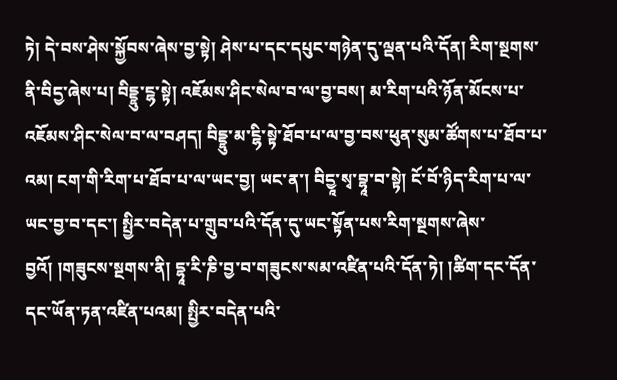ཏེ། དེ་བས་ཤེས་སྐྱོབས་ཞེས་བྱ་སྟེ། ཤེས་པ་དང་དཔུང་གཉེན་དུ་ལྡན་པའི་དོན། རིག་སྔགས་ནི་བིདྱ་ཞེས་པ། བིདྡྷུ་ངྷ་སྟེ། འཇོམས་ཤིང་སེལ་བ་ལ་བྱ་བས། མ་རིག་པའི་ཉོན་མོངས་པ་འཇོམས་ཤིང་སེལ་བ་ལ་བཤད། བིདྡྷུ་མ་ངྷི་སྟེ་ཐོབ་པ་ལ་བྱ་བས་ཕུན་སུམ་ཚོགས་པ་ཐོབ་པ་འམ། ངག་གི་རིག་པ་ཐོབ་པ་ལ་ཡང་བྱ། ཡང་ན་། བིདྱཱ་སྭ་བྷཱ་བ་སྟེ། ངོ་བོ་ཉིད་རིག་པ་ལ་ཡང་བྱ་བ་དང་། སྤྱིར་བདེན་པ་གྲུབ་པའི་དོན་དུ་ཡང་སྟོན་པས་རིག་སྔགས་ཞེས་བྱའོ། །གཟུངས་སྔགས་ནི། དྷཱ་རི་ཎི་བྱ་བ་གཟུངས་སམ་འཛིན་པའི་དོན་ཏེ། །ཚིག་དང་དོན་དང་ཡོན་ཏན་འཛིན་པའམ། སྤྱིར་བདེན་པའི་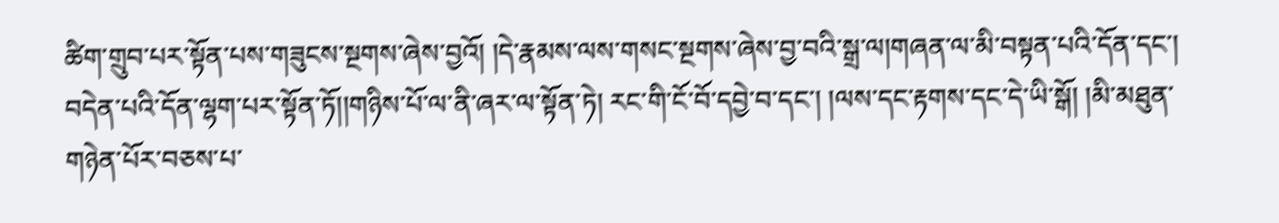ཚིག་གྲུབ་པར་སྟོན་པས་གཟུངས་སྔགས་ཞེས་བྱའོ། །དེ་རྣམས་ལས་གསང་སྔགས་ཞེས་བྱ་བའི་སྒྲ་ལ།གཞན་ལ་མི་བསྟན་པའི་དོན་དང་། བདེན་པའི་དོན་ལྷག་པར་སྟོན་ཏོ།།གཉིས་པོ་ལ་ནི་ཞར་ལ་སྟོན་ཏེ། རང་གི་ངོ་བོ་དབྱེ་བ་དང་། །ལས་དང་རྟགས་དང་དེ་ཡི་སྒོ། །མི་མཐུན་གཉེན་པོར་བཅས་པ་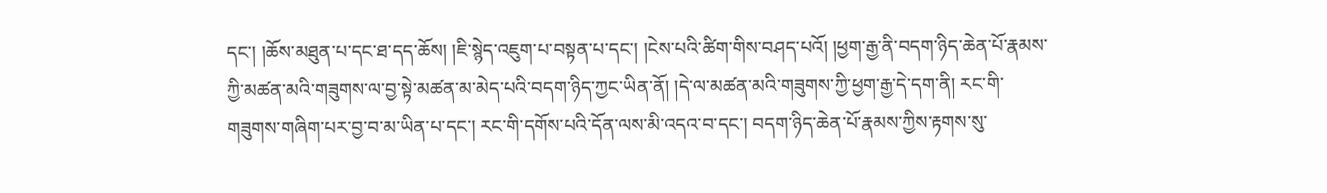དང་། །ཆོས་མཐུན་པ་དང་ཐ་དད་ཆོས། །ཇི་སྙེད་འཇུག་པ་བསྟན་པ་དང་། །ངེས་པའི་ཚིག་གིས་བཤད་པའོ། །ཕྱག་རྒྱ་ནི་བདག་ཉིད་ཆེན་པོ་རྣམས་ཀྱི་མཚན་མའི་གཟུགས་ལ་བྱ་སྟེ་མཚན་མ་མེད་པའི་བདག་ཉིད་ཀྱང་ཡིན་ནོ། །དེ་ལ་མཚན་མའི་གཟུགས་ཀྱི་ཕྱག་རྒྱ་དེ་དག་ནི། རང་གི་གཟུགས་གཞིག་པར་བྱ་བ་མ་ཡིན་པ་དང་། རང་གི་དགོས་པའི་དོན་ལས་མི་འདའ་བ་དང་། བདག་ཉིད་ཆེན་པོ་རྣམས་ཀྱིས་རྟགས་སུ་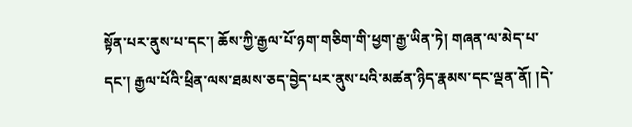སྟོན་པར་ནུས་པ་དང་། ཆོས་ཀྱི་རྒྱལ་པོ་ཉག་གཅིག་གི་ཕྱག་རྒྱ་ཡིན་ཏེ། གཞན་ལ་མེད་པ་དང་། རྒྱལ་པོའི་ཕྲིན་ལས་ཐམས་ཅད་བྱེད་པར་ནུས་པའི་མཚན་ཉིད་རྣམས་དང་ལྡན་ནོ། །དེ་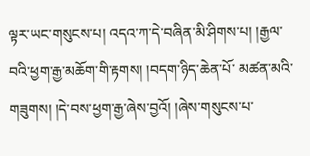ལྟར་ཡང་གསུངས་པ། འདའ་ཀ་དེ་བཞིན་མི་ཤིགས་པ། །རྒྱལ་བའི་ཕྱག་རྒྱ་མཆོག་གི་རྟགས། །བདག་ཉིད་ཆེན་པོ་ མཚན་མའི་གཟུགས། །དེ་བས་ཕྱག་རྒྱ་ཞེས་བྱའོ། །ཞེས་གསུངས་པ་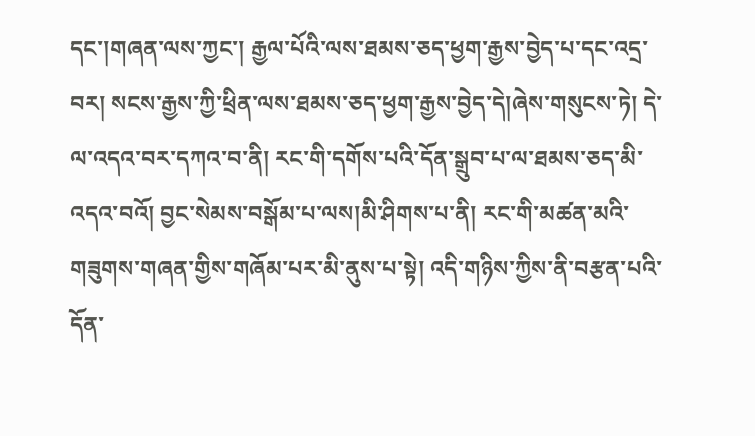དང་།གཞན་ལས་ཀྱང་། རྒྱལ་པོའི་ལས་ཐམས་ཅད་ཕྱག་རྒྱས་བྱེད་པ་དང་འདྲ་བར། སངས་རྒྱས་ཀྱི་ཕྲིན་ལས་ཐམས་ཅད་ཕྱག་རྒྱས་བྱེད་དེ།ཞེས་གསུངས་ཏེ། དེ་ལ་འདའ་བར་དཀའ་བ་ནི། རང་གི་དགོས་པའི་དོན་སྒྲུབ་པ་ལ་ཐམས་ཅད་མི་འདའ་བའོ། བྱང་སེམས་བསྒོམ་པ་ལས།མི་ཤིགས་པ་ནི། རང་གི་མཚན་མའི་གཟུགས་གཞན་གྱིས་གཞོམ་པར་མི་ནུས་པ་སྟེ། འདི་གཉིས་ཀྱིས་ནི་བརྩན་པའི་དོན་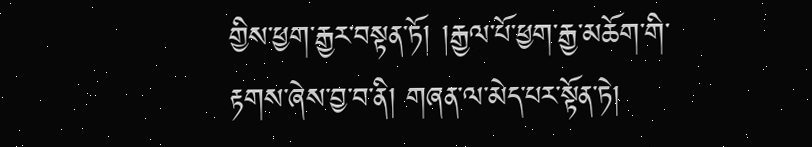གྱིས་ཕྱག་རྒྱར་བསྟན་ཏོ། །རྒྱལ་པོ་ཕྱག་རྒྱ་མཆོག་གི་རྟགས་ཞེས་བྱ་བ་ནི། གཞན་ལ་མེད་པར་སྟོན་ཏེ།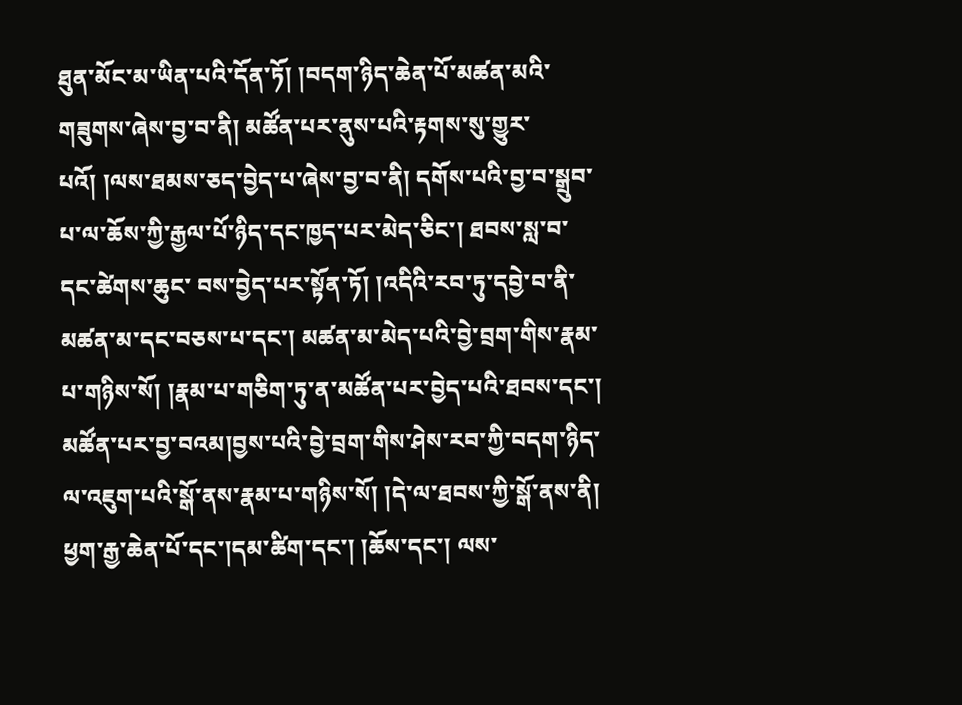ཐུན་མོང་མ་ཡིན་པའི་དོན་ཏོ། །བདག་ཉིད་ཆེན་པོ་མཚན་མའི་གཟུགས་ཞེས་བྱ་བ་ནི། མཚོན་པར་ནུས་པའི་རྟགས་སུ་གྱུར་པའོ། །ལས་ཐམས་ཅད་བྱེད་པ་ཞེས་བྱ་བ་ནི། དགོས་པའི་བྱ་བ་སྒྲུབ་པ་ལ་ཆོས་ཀྱི་རྒྱལ་པོ་ཉིད་དང་ཁྱད་པར་མེད་ཅིང་། ཐབས་སླ་བ་དང་ཚེགས་ཆུང་ བས་བྱེད་པར་སྟོན་ཏོ། །འདིའི་རབ་ཏུ་དབྱེ་བ་ནི་མཚན་མ་དང་བཅས་པ་དང་། མཚན་མ་མེད་པའི་བྱེ་བྲག་གིས་རྣམ་པ་གཉིས་སོ། །རྣམ་པ་གཅིག་ཏུ་ན་མཚོན་པར་བྱེད་པའི་ཐབས་དང་། མཚོན་པར་བྱ་བའམ།བྱས་པའི་བྱེ་བྲག་གིས་ཤེས་རབ་ཀྱི་བདག་ཉིད་ལ་འཇུག་པའི་སྒོ་ནས་རྣམ་པ་གཉིས་སོ། །དེ་ལ་ཐབས་ཀྱི་སྒོ་ནས་ནི། ཕྱག་རྒྱ་ཆེན་པོ་དང་།དམ་ཚིག་དང་། །ཆོས་དང་། ལས་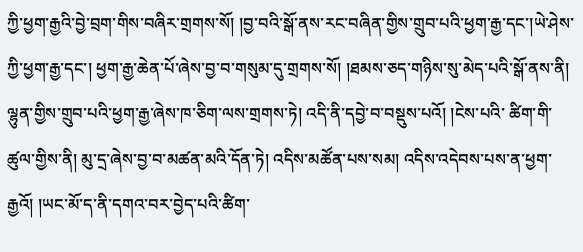ཀྱི་ཕྱག་རྒྱའི་བྱེ་བྲག་གིས་བཞིར་གྲགས་སོ། །བྱ་བའི་སྒོ་ནས་རང་བཞིན་གྱིས་གྲུབ་པའི་ཕྱག་རྒྱ་དང་།ཡེ་ཤེས་ཀྱི་ཕྱག་རྒྱ་དང་། ཕྱག་རྒྱ་ཆེན་པོ་ཞེས་བྱ་བ་གསུམ་དུ་གྲགས་སོ། །ཐམས་ཅད་གཉིས་སུ་མེད་པའི་སྒོ་ནས་ནི། ལྷུན་གྱིས་གྲུབ་པའི་ཕྱག་རྒྱ་ཞེས་ཁ་ཅིག་ལས་གྲགས་ཏེ། འདི་ནི་དབྱེ་བ་བསྡུས་པའོ། །ངེས་པའི་ ཚིག་གི་ཚུལ་གྱིས་ནི། མུ་དྲ་ཞེས་བྱ་བ་མཚན་མའི་དོན་ཏེ། འདིས་མཚོན་པས་སམ། འདིས་འདེབས་པས་ན་ཕྱག་རྒྱའོ། །ཡང་མོ་ད་ནི་དགའ་བར་བྱེད་པའི་ཚིག་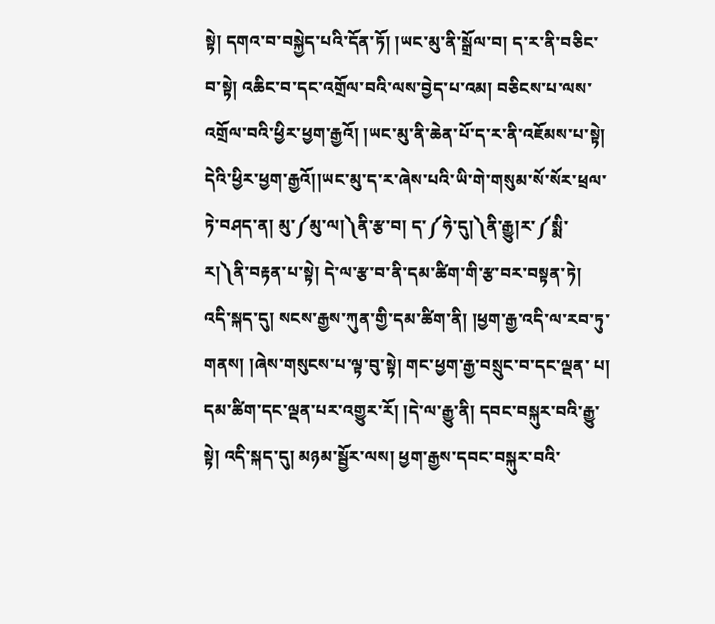སྟེ། དགའ་བ་བསྐྱེད་པའི་དོན་ཏོ། །ཡང་མུ་ནི་སྒྲོལ་བ། ད་ར་ནི་བཅིང་བ་སྟེ། འཆིང་བ་དང་འགྲོལ་བའི་ལས་བྱེད་པ་འམ། བཅིངས་པ་ལས་འགྲོལ་བའི་ཕྱིར་ཕྱག་རྒྱའོ། །ཡང་མུ་ནི་ཆེན་པོ་ད་ར་ནི་འཇོམས་པ་སྟེ། དེའི་ཕྱིར་ཕྱག་རྒྱའོ།།ཡང་མུ་ད་ར་ཞེས་པའི་ཡི་གེ་གསུམ་སོ་སོར་ཕྲལ་ཏེ་བཤད་ན། མུ་༼མུ་ལ།༽ནི་རྩ་བ། ད་༼ཧེ་དུ།༽ནི་རྒྱུ།ར་༼སྨི་ར།༽ནི་བརྟན་པ་སྟེ། དེ་ལ་རྩ་བ་ནི་དམ་ཚིག་གི་རྩ་བར་བསྟན་ཏེ། འདི་སྐད་དུ། སངས་རྒྱས་ཀུན་གྱི་དམ་ཚིག་ནི། །ཕྱག་རྒྱ་འདི་ལ་རབ་ཏུ་གནས། །ཞེས་གསུངས་པ་ལྟ་བུ་སྟེ། གང་ཕྱག་རྒྱ་བསྲུང་བ་དང་ལྡན་ པ། དམ་ཚིག་དང་ལྡན་པར་འགྱུར་རོ། །དེ་ལ་རྒྱུ་ནི། དབང་བསྐུར་བའི་རྒྱུ་སྟེ། འདི་སྐད་དུ། མཉམ་སྦྱོར་ལས། ཕྱག་རྒྱས་དབང་བསྐུར་བའི་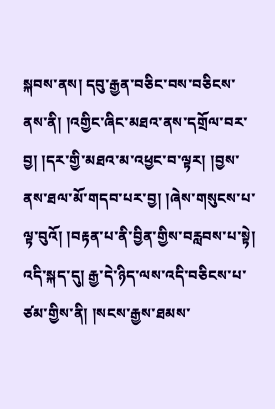སྐབས་ནས། དབུ་རྒྱན་བཅིང་བས་བཅིངས་ནས་ནི། །འགྱིང་ཞིང་མཐའ་ནས་དགྲོལ་བར་བྱ། །དར་གྱི་མཐའ་མ་འཕྱང་བ་ལྟར། །བྱས་ནས་ཐལ་མོ་གདབ་པར་བྱ། །ཞེས་གསུངས་པ་ལྟ་བུའོ། །བརྟན་པ་ནི་བྱིན་གྱིས་བརླབས་པ་སྟེ། འདི་སྐད་དུ། རྒྱ་དེ་ཉིད་ལས་འདི་བཅིངས་པ་ཙམ་གྱིས་ནི། །སངས་རྒྱས་ཐམས་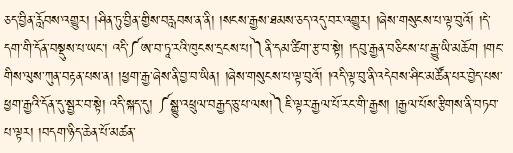ཅད་བྱིན་རློབས་འགྱུར། །ཤིན་ཏུ་བྱིན་གྱིས་བརླབས་ན་ནི། །སངས་རྒྱས་ཐམས་ཅད་འདུ་བར་འགྱུར། །ཞེས་གསུངས་པ་ལྟ་བུའོ། །དེ་དག་གི་དོན་བསྡུས་པ་ཡང་། འདི་༼ཨ་བ་ཏཱ་རའི་ཁུངས་དྲངས་པ།༽ནི་དམ་ཚིག་རྩ་བ་སྟེ། །དབུ་རྒྱན་བཅིངས་པ་རྒྱུ་ཡི་མཆོག །གང་གིས་ལུས་ཀུན་བརྟན་པས་ན། །ཕྱག་རྒྱ་ཞེས་ནི་བྱ་བ་ཡིན། །ཞེས་གསུངས་པ་ལྟ་བུའོ། །འདི་ལྟ་བུ་ནི་འདེབས་ཤིང་མཚོན་པར་བྱེད་པས་ཕྱག་རྒྱའི་དོན་དུ་སྦྱར་བ་སྟེ། འདི་སྐད་དུ། ༼སྒྱུ་འཕྲུལ་བརྒྱད་ཅུ་པ་ལས།༽ཇི་ལྟར་རྒྱལ་པོ་རང་གི་རྒྱས། །རྒྱལ་པོས་རྩིགས་ནི་བཏབ་པ་ལྟར། །བདག་ཉིད་ཆེན་པོ་མཚན་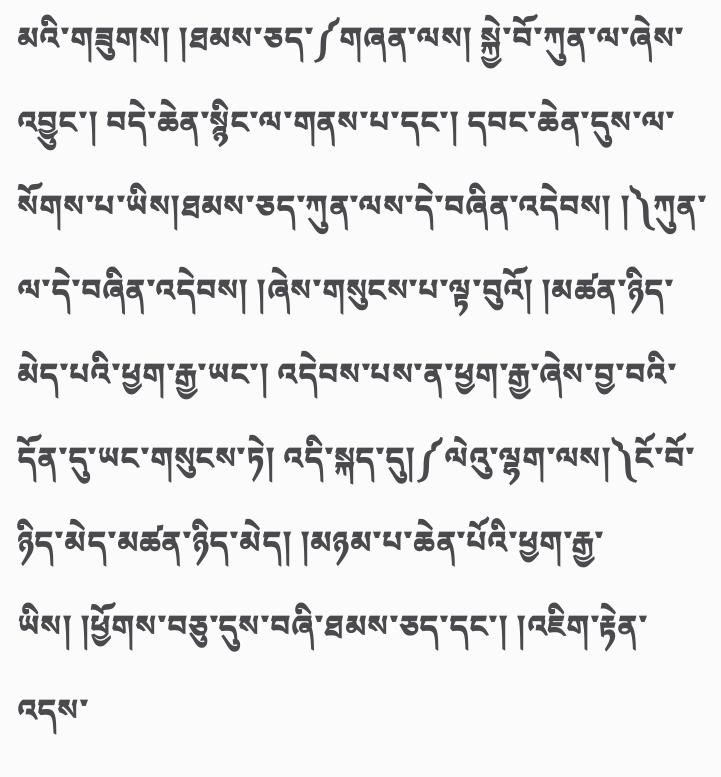མའི་གཟུགས། །ཐམས་ཅད་༼གཞན་ལས། སྐྱེ་བོ་ཀུན་ལ་ཞེས་འབྱུང་། བདེ་ཆེན་སྙིང་ལ་གནས་པ་དང་། དབང་ཆེན་དུས་ལ་སོགས་པ་ཡིས།ཐམས་ཅད་ཀུན་ལས་དེ་བཞིན་འདེབས། །༽ཀུན་ལ་དེ་བཞིན་འདེབས། །ཞེས་གསུངས་པ་ལྟ་བུའོ། །མཚན་ཉིད་མེད་པའི་ཕྱག་རྒྱ་ཡང་། འདེབས་པས་ན་ཕྱག་རྒྱ་ཞེས་བྱ་བའི་དོན་དུ་ཡང་གསུངས་ཏེ། འདི་སྐད་དུ།༼ལེའུ་ལྷག་ལས།༽ངོ་བོ་ཉིད་མེད་མཚན་ཉིད་མེད། །མཉམ་པ་ཆེན་པོའི་ཕྱག་རྒྱ་ཡིས། །ཕྱོགས་བཅུ་དུས་བཞི་ཐམས་ཅད་དང་། །འཇིག་རྟེན་འདས་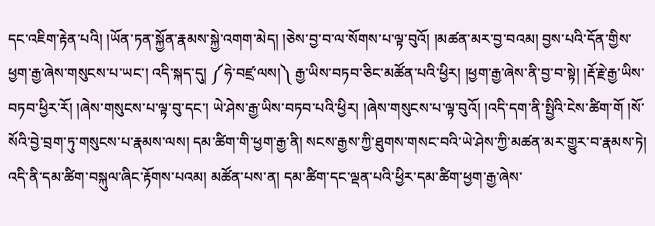དང་འཇིག་རྟེན་པའི། །ཡོན་ཏན་སྐྱོན་རྣམས་སྐྱེ་འགག་མེད། །ཅེས་བྱ་བ་ལ་སོགས་པ་ལྟ་བུའོ། །མཚན་མར་བྱ་བའམ། བྱས་པའི་དོན་གྱིས་ཕྱག་རྒྱ་ཞེས་གསུངས་པ་ཡང་། འདི་སྐད་དུ། ༼ཧེ་བཛྲ་ལས།༽ རྒྱ་ཡིས་བཏབ་ཅིང་མཚོན་པའི་ཕྱིར། །ཕྱག་རྒྱ་ཞེས་ནི་བྱ་བ་སྟེ། །རྡོ་རྗེ་རྒྱ་ཡིས་བཏབ་ཕྱིར་རོ། །ཞེས་གསུངས་པ་ལྟ་བུ་དང་། ཡེ་ཤེས་རྒྱ་ཡིས་བཏབ་པའི་ཕྱིར། །ཞེས་གསུངས་པ་ལྟ་བུའོ། །འདི་དག་ནི་སྤྱིའི་ངེས་ཚིག་གོ །སོ་སོའི་བྱེ་བྲག་ཏུ་གསུངས་པ་རྣམས་ལས། དམ་ཚིག་གི་ཕྱག་རྒྱ་ནི། སངས་རྒྱས་ཀྱི་ཐུགས་གསང་བའི་ཡེ་ཤེས་ཀྱི་མཚན་མར་གྱུར་བ་རྣམས་ཏེ། འདི་ནི་དམ་ཚིག་བསྐུལ་ཞིང་རྟོགས་པའམ། མཚོན་པས་ན། དམ་ཚིག་དང་ལྡན་པའི་ཕྱིར་དམ་ཚིག་ཕྱག་རྒྱ་ཞེས་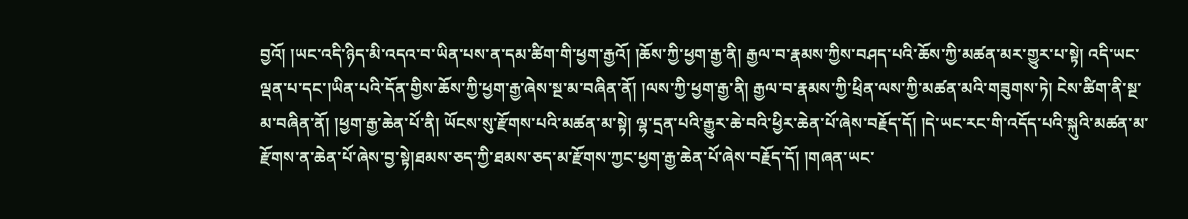བྱའོ། །ཡང་འདི་ཉིད་མི་འདའ་བ་ཡིན་པས་ན་དམ་ཚིག་གི་ཕྱག་རྒྱའོ། །ཆོས་ཀྱི་ཕྱག་རྒྱ་ནི། རྒྱལ་བ་རྣམས་ཀྱིས་བཤད་པའི་ཆོས་ཀྱི་མཚན་མར་གྱུར་པ་སྟེ། འདི་ཡང་ལྡན་པ་དང་།ཡིན་པའི་དོན་གྱིས་ཆོས་ཀྱི་ཕྱག་རྒྱ་ཞེས་སྔ་མ་བཞིན་ནོ། །ལས་ཀྱི་ཕྱག་རྒྱ་ནི། རྒྱལ་བ་རྣམས་ཀྱི་ཕྲིན་ལས་ཀྱི་མཚན་མའི་གཟུགས་ཏེ། ངེས་ཚིག་ནི་སྔ་མ་བཞིན་ནོ། །ཕྱག་རྒྱ་ཆེན་པོ་ནི། ཡོངས་སུ་རྫོགས་པའི་མཚན་མ་སྟེ། ལྷ་དྲན་པའི་རྒྱུར་ཆེ་བའི་ཕྱིར་ཆེན་པོ་ཞེས་བརྗོད་དོ། །དེ་ཡང་རང་གི་འདོད་པའི་སྐུའི་མཚན་མ་རྫོགས་ན་ཆེན་པོ་ཞེས་བྱ་སྟེ།ཐམས་ཅད་ཀྱི་ཐམས་ཅད་མ་རྫོགས་ཀྱང་ཕྱག་རྒྱ་ཆེན་པོ་ཞེས་བརྗོད་དོ། །གཞན་ཡང་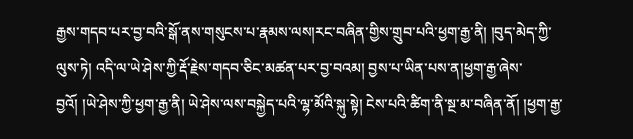རྒྱས་གདབ་པར་བྱ་བའི་སྒོ་ནས་གསུངས་པ་རྣམས་ལས།རང་བཞིན་གྱིས་གྲུབ་པའི་ཕྱག་རྒྱ་ནི། །བུད་མེད་ཀྱི་ལུས་ཏེ། འདི་ལ་ཡེ་ཤེས་ཀྱི་རྡོ་རྗེས་གདབ་ཅིང་མཚན་པར་བྱ་བའམ། བྱས་པ་ཡིན་པས་ན།ཕྱག་རྒྱ་ཞེས་བྱའོ། །ཡེ་ཤེས་ཀྱི་ཕྱག་རྒྱ་ནི། ཡེ་ཤེས་ལས་བསྐྱེད་པའི་ལྷ་མོའི་སྐུ་སྟེ། ངེས་པའི་ཚིག་ནི་སྔ་མ་བཞིན་ནོ། །ཕྱག་རྒྱ་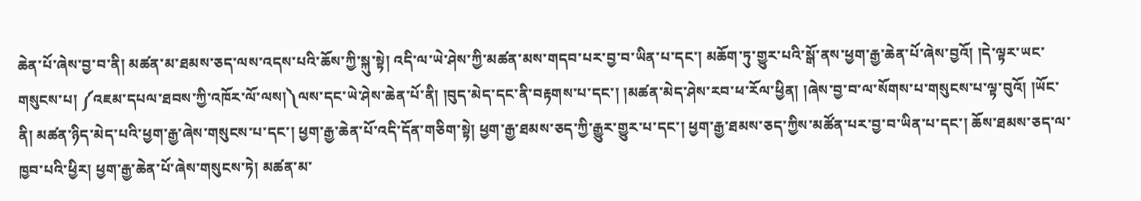ཆེན་པོ་ཞེས་བྱ་བ་ནི། མཚན་མ་ཐམས་ཅད་ལས་འདས་པའི་ཆོས་ཀྱི་སྐུ་སྟེ། འདི་ལ་ཡེ་ཤེས་ཀྱི་མཚན་མས་གདབ་པར་བྱ་བ་ཡིན་པ་དང་། མཆོག་ཏུ་གྱུར་པའི་སྒོ་ནས་ཕྱག་རྒྱ་ཆེན་པོ་ཞེས་བྱའོ། །དེ་ལྟར་ཡང་གསུངས་པ། ༼འཇམ་དཔལ་ཐབས་ཀྱི་འཁོར་ལོ་ལས།༽ལས་དང་ཡེ་ཤེས་ཆེན་པོ་ནི། །བུད་མེད་དང་ནི་བརྟགས་པ་དང་། །མཚན་མེད་ཤེས་རབ་ཕ་རོལ་ཕྱིན། །ཞེས་བྱ་བ་ལ་སོགས་པ་གསུངས་པ་ལྟ་བུའོ། །ཡོང་ནི། མཚན་ཉིད་མེད་པའི་ཕྱག་རྒྱ་ཞེས་གསུངས་པ་དང་། ཕྱག་རྒྱ་ཆེན་པོ་འདི་དོན་གཅིག་སྟེ། ཕྱག་རྒྱ་ཐམས་ཅད་ཀྱི་རྒྱུར་གྱུར་པ་དང་། ཕྱག་རྒྱ་ཐམས་ཅད་ཀྱིས་མཚོན་པར་བྱ་བ་ཡིན་པ་དང་། ཆོས་ཐམས་ཅད་ལ་ཁྱབ་པའི་ཕྱིར། ཕྱག་རྒྱ་ཆེན་པོ་ཞེས་གསུངས་ཏེ། མཚན་མ་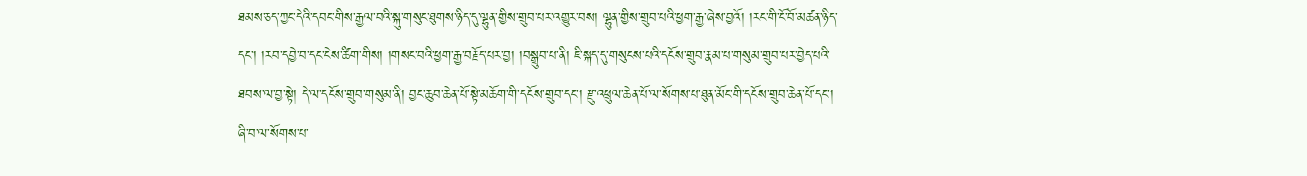ཐམས་ཅད་ཀྱང་དེའི་དབང་གིས་རྒྱལ་བའི་སྐུ་གསུང་ཐུགས་ཉིད་དུ་ལྷུན་གྱིས་གྲུབ་པར་འགྱུར་བས། ལྷུན་གྱིས་གྲུབ་པའི་ཕྱག་རྒྱ་ཞེས་བྱའོ། །རང་གི་ངོ་བོ་མཚན་ཉིད་དང་། །རབ་དབྱེ་བ་དང་ངེས་ཚིག་གིས། །གསང་བའི་ཕྱག་རྒྱ་བརྗོད་པར་བྱ། །བསྒྲུབ་པ་ནི། ཇི་སྐད་དུ་གསུངས་པའི་དངོས་གྲུབ་རྣམ་པ་གསུམ་གྲུབ་པར་བྱེད་པའི་ཐབས་ལ་བྱ་སྟེ། དེ་ལ་དངོས་གྲུབ་གསུམ་ནི། བྱང་ཆུབ་ཆེན་པོ་སྟེ་མཆོག་གི་དངོས་གྲུབ་དང་། རྫུ་འཕྲུལ་ཆེན་པོ་ལ་སོགས་པ་ཐུན་མོང་གི་དངོས་གྲུབ་ཆེན་པོ་དང་། ཞི་བ་ལ་སོགས་པ་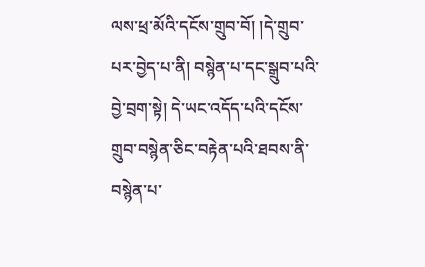ལས་ཕྲ་མོའི་དངོས་གྲུབ་བོ། །དེ་གྲུབ་པར་བྱེད་པ་ནི། བསྙེན་པ་དང་སྒྲུབ་པའི་བྱེ་བྲག་སྟེ། དེ་ཡང་འདོད་པའི་དངོས་གྲུབ་བསྙེན་ཅིང་བརྟེན་པའི་ཐབས་ནི་བསྙེན་པ་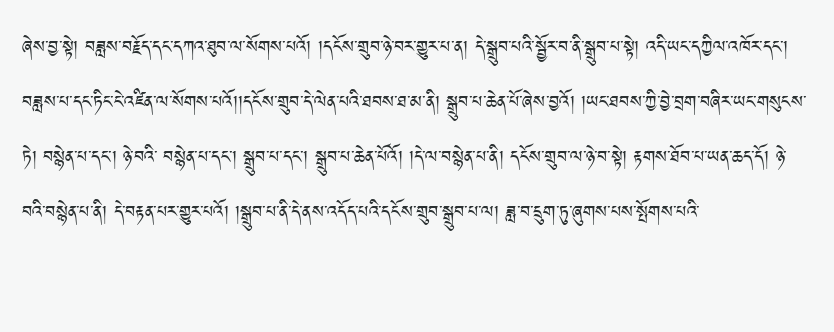ཞེས་བྱ་སྟེ། བཟླས་བརྗོད་དང་དཀའ་ཐུབ་ལ་སོགས་པའོ། །དངོས་གྲུབ་ཉེ་བར་གྱུར་པ་ན། དེ་སྒྲུབ་པའི་སྦྱོར་བ་ནི་སྒྲུབ་པ་སྟེ། འདི་ཡང་དཀྱིལ་འཁོར་དང་། བཟླས་པ་དང་ཏིང་ངེ་འཛིན་ལ་སོགས་པའོ།།དངོས་གྲུབ་དེ་ལེན་པའི་ཐབས་ཐ་མ་ནི། སྒྲུབ་པ་ཆེན་པོ་ཞེས་བྱའོ། །ཡང་ཐབས་ཀྱི་བྱེ་བྲག་བཞིར་ཡང་གསུངས་ཏེ། བསྙེན་པ་དང་། ཉེ་བའི་ བསྙེན་པ་དང་། སྒྲུབ་པ་དང་། སྒྲུབ་པ་ཆེན་པོའོ། །དེ་ལ་བསྙེན་པ་ནི། དངོས་གྲུབ་ལ་ཉེ་བ་སྟེ། རྟགས་ཐོབ་པ་ཡན་ཆད་དོ། ཉེ་བའི་བསྙེན་པ་ནི། དེ་བརྟན་པར་གྱུར་པའོ། །སྒྲུབ་པ་ནི་དེ་ནས་འདོད་པའི་དངོས་གྲུབ་སྒྲུབ་པ་ལ། ཟླ་བ་དྲུག་ཏུ་ཞུགས་པས་སྤོགས་པའི་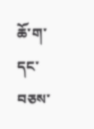ཆོ་ག་དང་བཅས་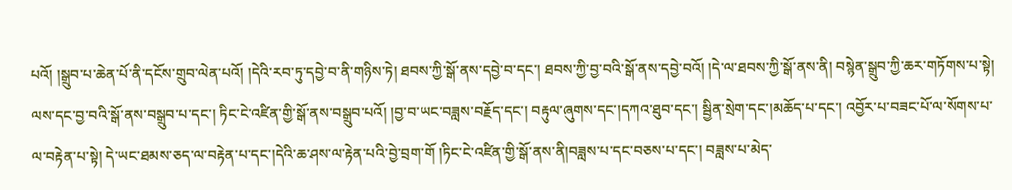པའོ། །སྒྲུབ་པ་ཆེན་པོ་ནི་དངོས་གྲུབ་ལེན་པའོ། །དེའི་རབ་ཏུ་དབྱེ་བ་ནི་གཉིས་ཏེ། ཐབས་ཀྱི་སྒོ་ནས་དབྱེ་བ་དང་། ཐབས་ཀྱི་བྱ་བའི་སྒོ་ནས་དབྱེ་བའོ། །དེ་ལ་ཐབས་ཀྱི་སྒོ་ནས་ནི། བསྙེན་སྒྲུབ་ཀྱི་ཆར་གཏོགས་པ་སྟེ། ལས་དང་བྱ་བའི་སྒོ་ནས་བསྒྲུབ་པ་དང་། ཏིང་ངེ་འཛིན་གྱི་སྒོ་ནས་བསྒྲུབ་པའོ། །བྱ་བ་ཡང་བཟླས་བརྗོད་དང་། བརྟུལ་ཞུགས་དང་།དཀའ་ཐུབ་དང་། སྦྱིན་སྲེག་དང་།མཆོད་པ་དང་། འབྱོར་པ་བཟང་པོ་ལ་སོགས་པ་ལ་བརྟེན་པ་སྟེ། དེ་ཡང་ཐམས་ཅད་ལ་བརྟེན་པ་དང་།དེའི་ཆ་ཤས་ལ་རྟེན་པའི་བྱེ་བྲག་གོ །ཏིང་ངེ་འཛིན་གྱི་སྒོ་ནས་ནི།བཟླས་པ་དང་བཅས་པ་དང་། བཟླས་པ་མེད་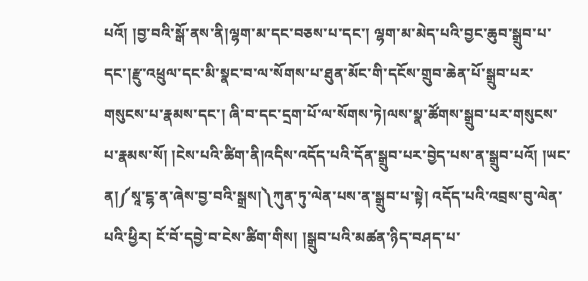པའོ། །བྱ་བའི་སྒོ་ནས་ནི།ལྷག་མ་དང་བཅས་པ་དང་། ལྷག་མ་མེད་པའི་བྱང་ཆུབ་སྒྲུབ་པ་དང་།རྫུ་འཕྲུལ་དང་མི་སྣང་བ་ལ་སོགས་པ་ཐུན་མོང་གི་དངོས་གྲུབ་ཆེན་པོ་སྒྲུབ་པར་གསུངས་པ་རྣམས་དང་། ཞི་བ་དང་དྲག་པོ་ལ་སོགས་ཏེ།ལས་སྣ་ཚོགས་སྒྲུབ་པར་གསུངས་པ་རྣམས་སོ། །ངེས་པའི་ཚིག་ནི།འདིས་འདོད་པའི་དོན་སྒྲུབ་པར་བྱེད་པས་ན་སྒྲུབ་པའོ། །ཡང་ན།༼སཱ་ངྷ་ན་ཞེས་བྱ་བའི་སྒྲས།༽ཀུན་ཏུ་ལེན་པས་ན་སྒྲུབ་པ་སྟེ། འདོད་པའི་འབྲས་བུ་ལེན་པའི་ཕྱིར། ངོ་བོ་དབྱེ་བ་ངེས་ཚིག་གིས། །སྒྲུབ་པའི་མཚན་ཉིད་བཤད་པ་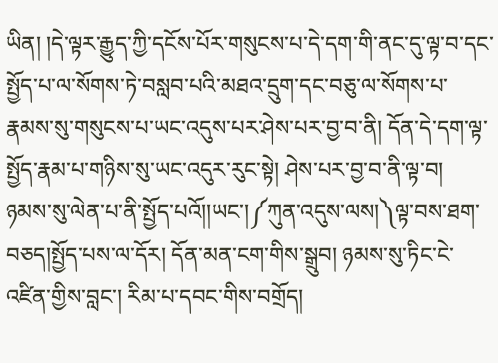ཡིན། །དེ་ལྟར་རྒྱུད་ཀྱི་དངོས་པོར་གསུངས་པ་དེ་དག་གི་ནང་དུ་ལྟ་བ་དང་སྤྱོད་པ་ལ་སོགས་ཏེ་བསླབ་པའི་མཐའ་དྲུག་དང་བཅུ་ལ་སོགས་པ་རྣམས་སུ་གསུངས་པ་ཡང་འདུས་པར་ཤེས་པར་བྱ་བ་ནི། དོན་དེ་དག་ལྟ་སྤྱོད་རྣམ་པ་གཉིས་སུ་ཡང་འདུར་རུང་སྟེ། ཤེས་པར་བྱ་བ་ནི་ལྟ་བ། ཉམས་སུ་ལེན་པ་ནི་སྤྱོད་པའོ།།ཡང་།༼ཀུན་འདུས་ལས།༽ལྟ་བས་ཐག་བཅད།སྤྱོད་པས་ལ་དོར། དོན་མན་ངག་གིས་སྒྲུབ། ཉམས་སུ་ཏིང་ངེ་འཛིན་གྱིས་བླང་། རིམ་པ་དབང་གིས་བགྲོད།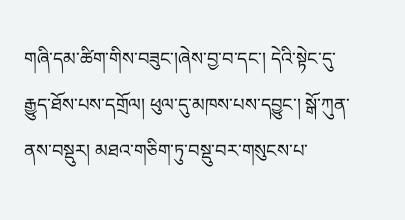གཞི་དམ་ཚིག་གིས་བཟུང་།ཞེས་བྱ་བ་དང་། དེའི་སྟེང་དུ་རྒྱུད་ཐོས་པས་དགྲོལ། ཕུལ་དུ་མཁས་པས་དབྱུང་། སྒོ་ཀུན་ནས་བསྡུར། མཐའ་གཅིག་ཏུ་བསྡུ་བར་གསུངས་པ་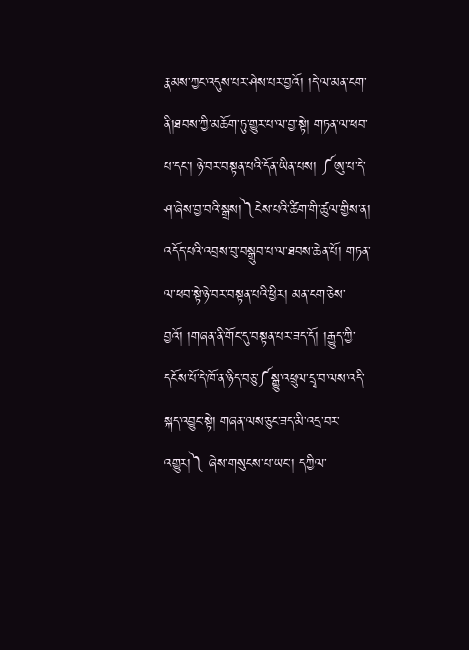རྣམས་ཀྱང་འདུས་པར་ཤེས་པར་བྱའོ། །དེ་ལ་མན་ངག་ནི།ཐབས་ཀྱི་མཆོག་ཏུ་གྱུར་པ་ལ་བྱ་སྟེ། གཏན་ལ་ཕབ་པ་དང་། ཉེ་བར་བསྟན་པའི་དོན་ཡིན་པས། ༼ཨུ་པ་དེ་ཤ་ཞེས་བྱ་བའི་སྒྲས།༽ངེས་པའི་ཚིག་གི་ཚུལ་གྱིས་ན། འདོད་པའི་འབྲས་བུ་བསྒྲུབ་པ་ལ་ཐབས་ཆེན་པོ། གཏན་ལ་ཕབ་སྟེ་ཉེ་བར་བསྟན་པའི་ཕྱིར། མན་ངག་ཅེས་བྱའོ། །གཞན་ནི་གོང་དུ་བསྟན་པར་ཟད་དོ། །རྒྱུད་ཀྱི་དངོས་པོ་དེ་ཁོ་ན་ཉིད་བཅུ་༼སྒྱུ་འཕྲུལ་དྲྭ་བ་ལས་འདི་སྐད་འབྱུང་སྟེ། གཞན་ལས་ཅུང་ཟད་མི་འདྲ་བར་འགྱུར།༽ ཞེས་གསུངས་པ་ཡང་། དཀྱིལ་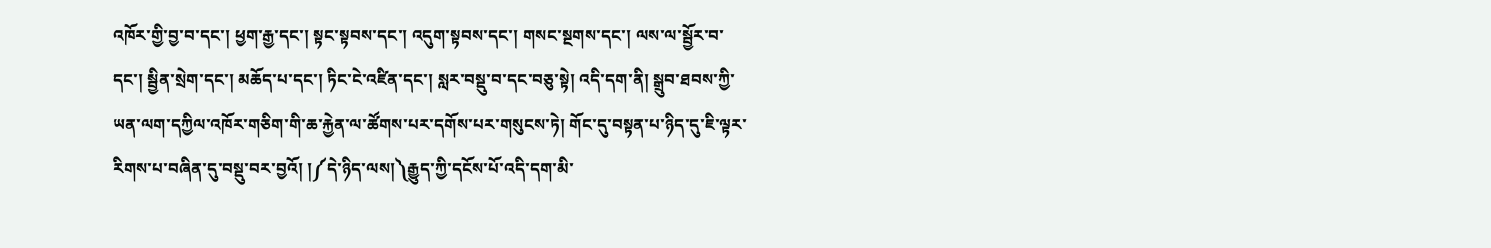འཁོར་གྱི་བྱ་བ་དང་། ཕྱག་རྒྱ་དང་། སྟང་སྟབས་དང་། འདུག་སྟབས་དང་། གསང་སྔགས་དང་། ལས་ལ་སྦྱོར་བ་དང་། སྦྱིན་སྲེག་དང་། མཆོད་པ་དང་། ཏིང་ངེ་འཛིན་དང་། སླར་བསྡུ་བ་དང་བཅུ་སྟེ། འདི་དག་ནི། སྒྲུབ་ཐབས་ཀྱི་ཡན་ལག་དཀྱིལ་འཁོར་གཅིག་གི་ཆ་རྐྱེན་ལ་ཚོགས་པར་དགོས་པར་གསུངས་ཏེ། གོང་དུ་བསྟན་པ་ཉིད་དུ་ཇི་ལྟར་རིགས་པ་བཞིན་དུ་བསྡུ་བར་བྱའོ། །༼དེ་ཉིད་ལས།༽རྒྱུད་ཀྱི་དངོས་པོ་འདི་དག་མི་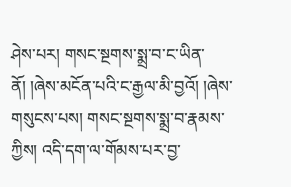ཤེས་པར། གསང་སྔགས་སྨྲ་བ་ང་ཡིན་ནོ། །ཞེས་མངོན་པའི་ང་རྒྱལ་མི་བྱའོ། །ཞེས་གསུངས་པས། གསང་སྔགས་སྨྲ་བ་རྣམས་ཀྱིས། འདི་དག་ལ་གོམས་པར་བྱ་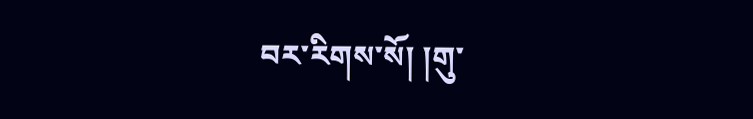བར་རིགས་སོ། །གུ་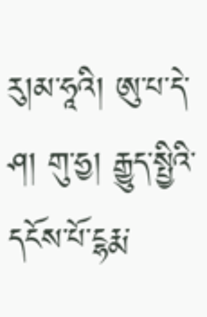རུ།མ་ཧཱའི། ཨུ་པ་དེ་ཤ། གུ་ཧྱ། རྒྱུད་སྤྱིའི་དངོས་པོ་ངྷརྨ་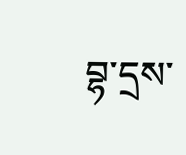བྷ་དྲས་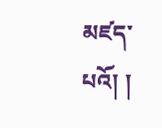མཛད་པའོ། །